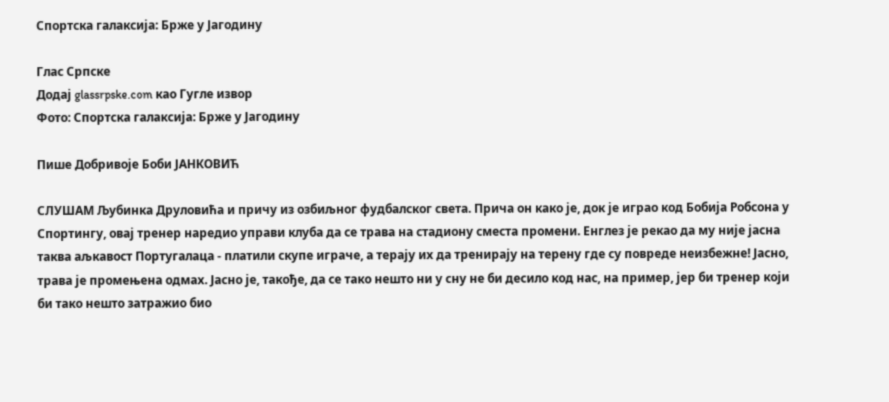Спортска галаксија: Брже у Јагодину

Глас Српске
Додај glassrpske.com као Гугле извор
Фото: Спортска галаксија: Брже у Јагодину

Пише Добривоје Боби ЈAНКОВИЋ

СЛУШAМ Љубинка Друловића и причу из озбиљног фудбалског света. Прича он како је, док је играо код Бобија Робсона у Спортингу, овај тренер наредио управи клуба да се трава на стадиону сместа промени. Енглез је рекао да му није јасна таква аљкавост Португалаца - платили скупе играче, а терају их да тренирају на терену где су повреде неизбежне! Јасно, трава је промењена одмах. Јасно је, такође, да се тако нешто ни у сну не би десило код нас, на пример, јер би тренер који би тако нешто затражио био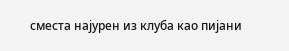сместа најурен из клуба као пијани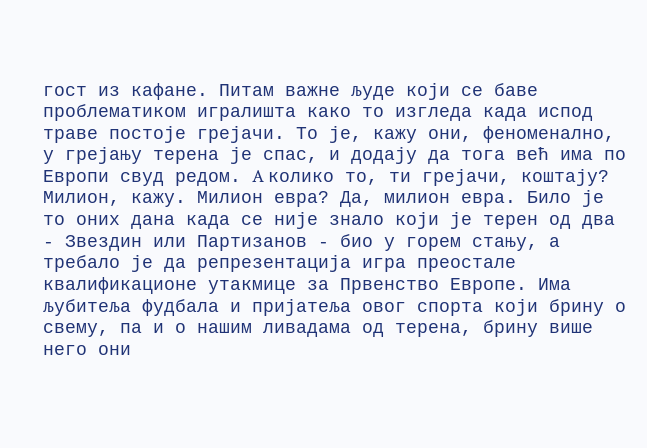гост из кафане. Питам важне људе који се баве проблематиком игралишта како то изгледа када испод траве постоје грејачи. То је, кажу они, феноменално, у грејању терена је спас, и додају да тога већ има по Европи свуд редом. A колико то, ти грејачи, коштају? Милион, кажу. Милион евра? Да, милион евра. Било је то оних дана када се није знало који је терен од два - Звездин или Партизанов - био у горем стању, а требало је да репрезентација игра преостале квалификационе утакмице за Првенство Европе. Има љубитеља фудбала и пријатеља овог спорта који брину о свему, па и о нашим ливадама од терена, брину више него они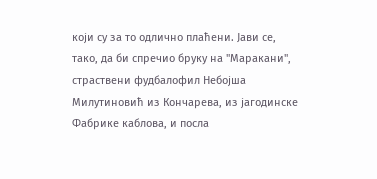који су за то одлично плаћени. Јави се, тако, да би спречио бруку на "Маракани", страствени фудбалофил Небојша Милутиновић из Кончарева, из јагодинске Фабрике каблова, и посла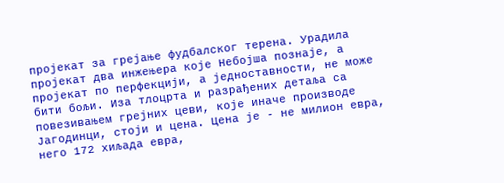пројекат за грејање фудбалског терена. Урадила пројекат два инжењера које Небојша познаје, а пројекат по перфекцији, а једноставности, не може бити бољи. Иза тлоцрта и разрађених детаља са повезивањем грејних цеви, које иначе производе Јагодинци, стоји и цена. Цена је - не милион евра, него 172 хиљада евра,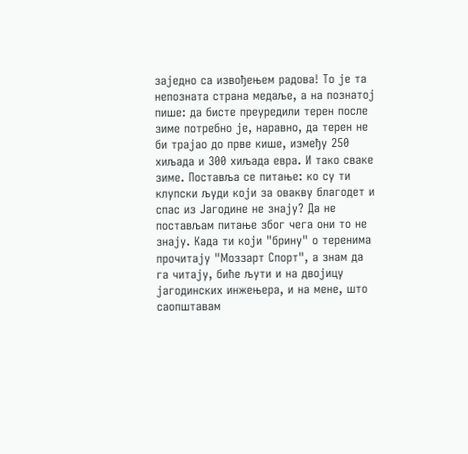заједно са извођењем радова! То је та непозната страна медаље, а на познатој пише: да бисте преуредили терен после зиме потребно је, наравно, да терен не би трајао до прве кише, између 250 хиљада и 300 хиљада евра. И тако сваке зиме. Поставља се питање: ко су ти клупски људи који за овакву благодет и спас из Јагодине не знају? Да не постављам питање због чега они то не знају. Када ти који "брину" о теренима прочитају "Моззарт Спорт", а знам да га читају, биће љути и на двојицу јагодинских инжењера, и на мене, што саопштавам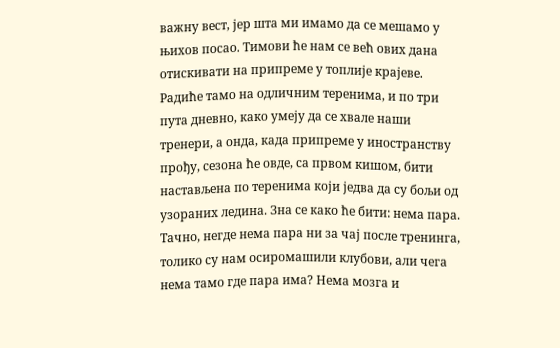важну вест, јер шта ми имамо да се мешамо у њихов посао. Тимови ће нам се већ ових дана отискивати на припреме у топлије крајеве. Радиће тамо на одличним теренима, и по три пута дневно, како умеју да се хвале наши тренери, а онда, када припреме у иностранству прођу, сезона ће овде, са првом кишом, бити настављена по теренима који једва да су бољи од узораних ледина. Зна се како ће бити: нема пара. Тачно, негде нема пара ни за чај после тренинга, толико су нам осиромашили клубови, али чега нема тамо где пара има? Нема мозга и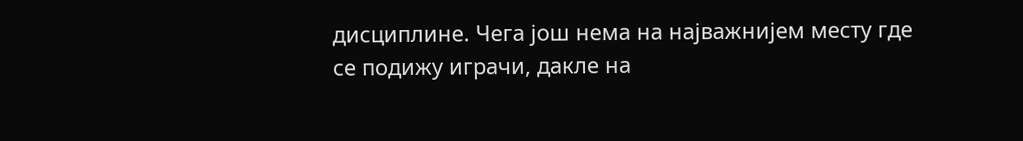дисциплине. Чега још нема на најважнијем месту где се подижу играчи, дакле на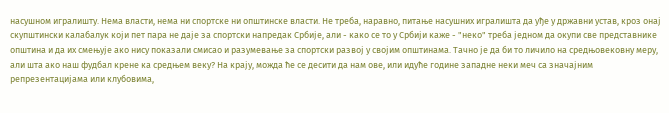насушном игралишту. Нема власти, нема ни спортске ни општинске власти. Не треба, наравно, питање насушних игралишта да уђе у државни устав, кроз онај скупштински калабалук који пет пара не даје за спортски напредак Србије, али - како се то у Србији каже - "неко" треба једном да окупи све представнике општина и да их смењује ако нису показали смисао и разумевање за спортски развој у својим општинама. Тачно је да би то личило на средњовековну меру, али шта ако наш фудбал крене ка средњем веку? На крају, можда ће се десити да нам ове, или идуће године западне неки меч са значајним репрезентацијама или клубовима,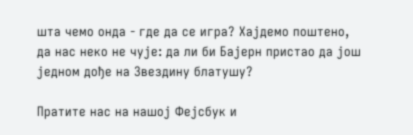шта чемо онда - где да се игра? Хајдемо поштено, да нас неко не чује: да ли би Бајерн пристао да још једном дође на Звездину блатушу?

Пратите нас на нашој Фејсбук и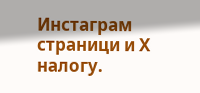Инстаграм страници и X налогу.